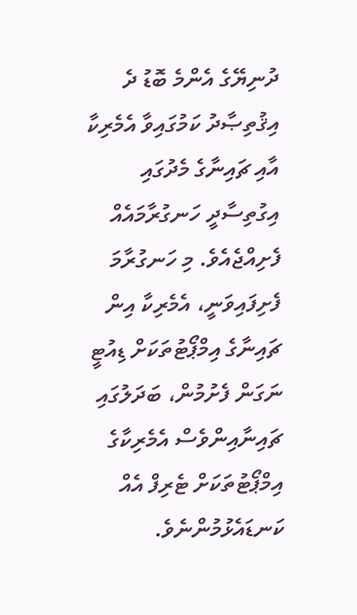ދުނިޔޭގެ އެންމެ ބޮޑު ދެ އިޤުތިޞާދު ކަމުގައިވާ އެމެރިކާ އާއި ޗައިނާގެ މެދުގައި އިގުތިސާދީ ހަނގުރާމައެއް ފެށިއްޖެއެވެ. މި ހަނގުރާމަ ފެށިފައިވަނީ، އެމެރިކާ އިން ޗައިނާގެ އިމްޕޯޓުތަކަށް ޑިއުޓީ ނަގަން ފެށުމުން، ބަދަލުގައި ޗައިނާއިންވެސް އެމެރިކާގެ އިމްޕޯޓުތަކަށް ޓެރިފް އެއް ކަނޑައެޅުމުންނެވެ.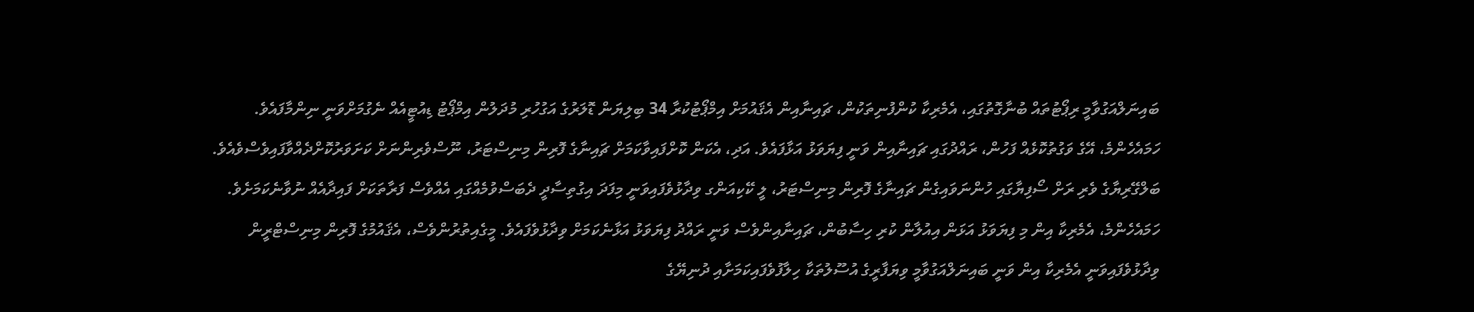ބައިނަލްއަގުވާމީ ރިޕޯޓުތައް ބުނާގޮތުގައި، އެމެރިކާ ކުންފުނިތަކުން، ޗައިނާއިން އެޤައުމަށް އިމްޕޯޓުކުރާ 34 ބިލިޔަން ޑޮލަރުގެ އަގުހުރި މުދަލުން އިމްޕޯޓު ޑިއުޓީއެއް ނެގުމަށްވަނީ ނިންމާފައެވެ. ހަމައެހެންމެ، އޭގެ ވަގުތުކޮޅެއް ފަހުން، ރައްދުގައި ޗައިނާއިން ވަނީ ފިޔަވަޅު އަޅާފައެވެ. އަދި، އެކަން ކޮށްފައިވާކަމަށް ޗައިނާގެ ފޮރިން މިނިސްޓަރު، ނޫސްވެރިންނަށް ކަށަވަރުކޮށްދެއްވާފައިވެސްވެއެވެ.
ބަލްގޭރިޔާގެ ވެރި ރަށް ސޯފިޔާގައި ހުންނަވައިގެން ޗައިނާގެ ފޮރިން މިނިސްޓަރު، ލީ ކޭކިއަންގ ވިދާޅުވެފައިވަނީ މިފަދަ އިގުތިސާދީ ދެބަސްވުމެއްގައި އެއްވެސް ފަރާތަކަށް ފައިދާއެއް ނުވާނެކަމަށެވެ. ހަމައެހެންމެ، އެމެރިކާ އިން މި ފިޔަވަޅު އަޅަން އިއުލާން ކުރި ހިސާބުން، ޗައިނާއިންވެސް ވަނީ ރައްދު ފިޔަވަޅު އަޅާނެކަމަށް ވިދާޅުވެފައެވެ. މީގެއިތުރުންވެސް، އެޤައުމުގެ ފޮރިން މިނިސްޓްރީން ވިދާޅުވެފައިވަނީ އެމެރިކާ އިން ވަނީ ބައިނަލްއަގުވާމީ ވިޔަފާރީގެ އުސޫލުތަކާ ހިލާފުވެފައިކަމަށާއި ދުނިޔޭގެ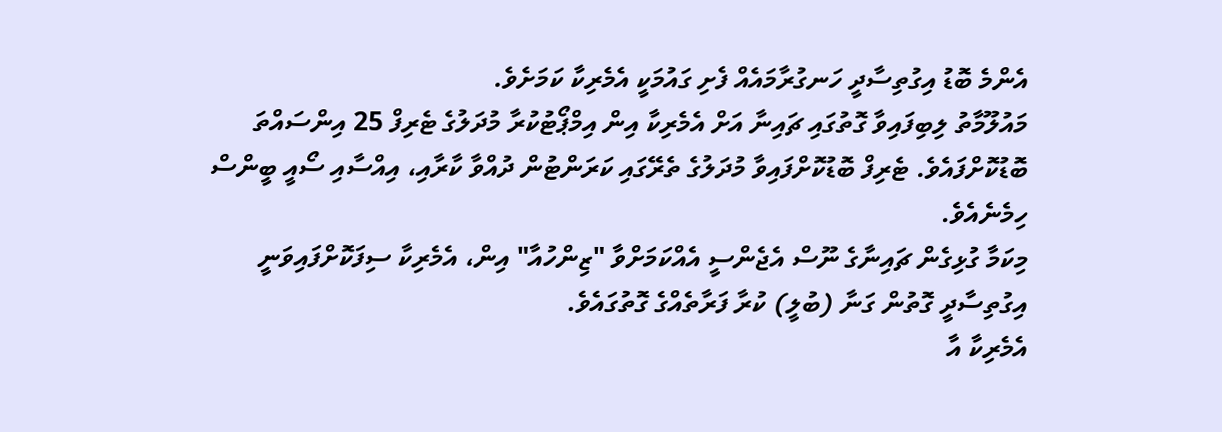އެންމެ ބޮޑު އިގުތިސާދީ ހަނގުރާމައެއް ފެށި ގައުމަކީ އެމެރިކާ ކަމަށެވެ.
މައުލޫމާތު ލިބިފައިވާ ގޮތުގައި ޗައިނާ އަށް އެމެރިކާ އިން އިމްޕޯޓުކުރާ މުދަލުގެ ޓެރިފް 25 އިންސައްތަ ބޮޑުކޮށްފައެވެ. ޓެރިފް ބޮޑުކޮށްފައިވާ މުދަލުގެ ތެރޭގައި ކަރަންޓުން ދުއްވާ ކާރާއި، އިއްސާއި ސޯއީ ބީންސް ހިމެނެއެވެ.
މިކަމާ ގުޅިގެން ޗައިނާގެ ނޫސް އެޖެންސީ އެއްކަމަށްވާ "ޒިންހުއާ" އިން، އެމެރިކާ ސިފަކޮށްފައިވަނީ އިގުތިސާދީ ގޮތުން ގަނާ (ބުލީ) ކުރާ ފަރާތެއްގެ ގޮތުގައެވެ.
އެމެރިކާ އާ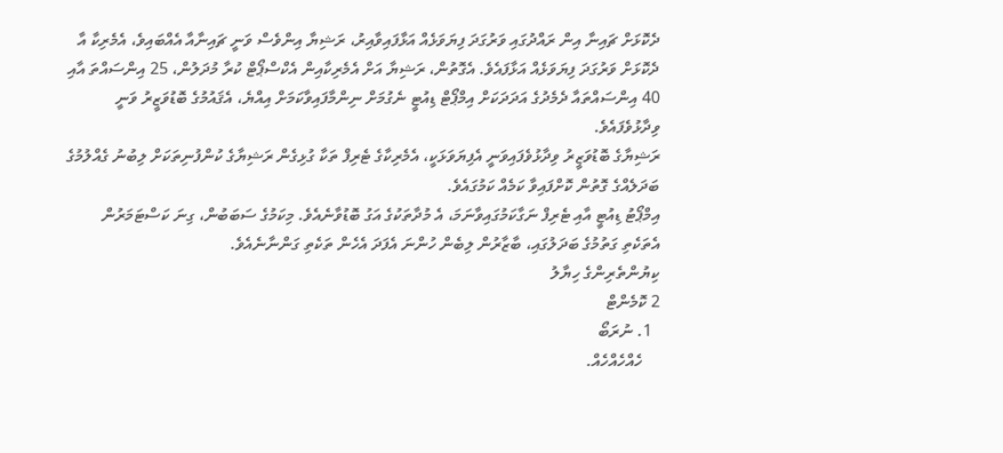ދެކޮޅަށް ޗައިނާ އިން ރައްދުގައި ވަރުގަދަ ފިޔަވަޅެއް އަޅާފައިވާއިރު، ރަޝިޔާ އިންވެސް ވަނީ ޗައިނާއާ އެއްބައިވެ، އެމެރިކާ އާ ދެކޮޅަށް ވަރުގަދަ ފިޔަވަޅެއް އަޅާފައެވެ. އެގޮތުން، ރަޝިޔާ އަށް އެމެރިކާއިން އެކްސްޕޯޓް ކުރާ މުދަލުން، 25 އިންސައްތަ އާއި 40 އިންސައްތައާ ދެމެދުގެ އަދަދަކަށް އިމްޕޯޓް ޑިއުޓީ ނެގުމަށް ނިންމާފައިވާކަމަށް އިއްޔެ، އެޤައުމުގެ ބޮޑުވަޒީރު ވަނީ ވިދާޅުވެފައެވެ.
ރަޝިޔާގެ ބޮޑުވަޒީރު ވިދާޅުވެފައިވަނީ އެފިޔަވަޅަކީ، އެމެރިކާގެ ޓެރިފް ތަކާ ގުޅިގެން ރަޝިޔާގެ ކުންފުނިތަކަށް ލިބުނު ގެއްލުމުގެ ބަދަލެއްގެ ގޮތުން ކޮށްފައިވާ ކަމެއް ކަމުގައެވެ.
އިމްޕޯޓު ޑިއުޓީ އާއި ޓެރިފް ނަގާކަމުގައިވާނަމަ، އެ މުދާތަކުގެ އަގު ބޮޑުވާނެއެވެ. މިކަމުގެ ސަބަބުން، ގިނަ ކަސްޓަމަރުން އެތަކެތި ގަތުމުގެ ބަދަލުގައި، ބާޒާރުން ލިބެން ހުންނަ އެފަދަ އެހެން ތަކެތި ގަންނާނެއެވެ.
ކިޔުންތެރިންގެ ހިޔާލު
2 ކޮމެންޓް
  1. ނުރަބޯ
    ހެއްހެއްހެއް.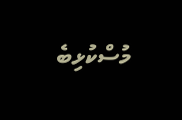މުސްކުޅިބެ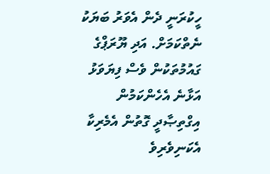ހީކުރަނީ ދެން އެވަރު ބަޔަކު ނެތްކަމަށް. އަދި ޔޫރަޕްގެ ގައުމުތަކުން ވެސް ފިޔަވަޅު އަޅާނެ އެހެންކަމުން އިގްތިޞާދީ ގޮތުން އެމެރިކާ އެކަނިވެރިވެ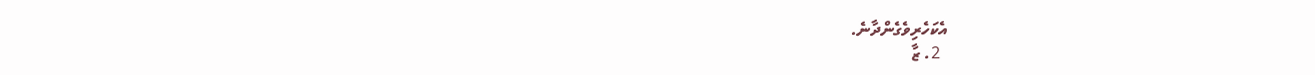އެކަހެރިވެގެންދާނެ.
  2. ޒާ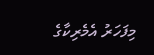މިފަހަރު އެމެރިކާގެ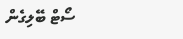ސޯޓް ބޭލިގެން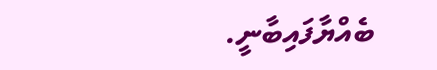ބެއްޔާފައިބާނީ.